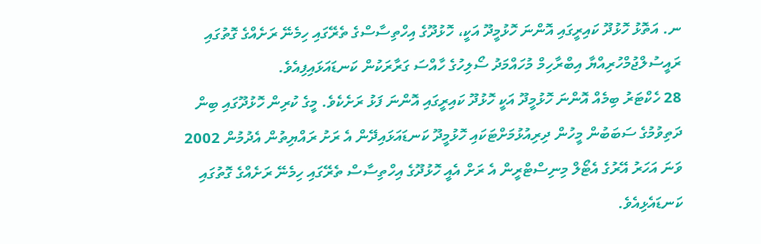ނ. އަތޮޅު ހޮޅުދޫ ކައިރީގައި އޮންނަ ހޮޅުމީދޫ އަކީ، ހޮޅުދޫގެ އިހްތިސާސްގެ ތެރޭގައި ހިމެނޭ ރަށެއްގެ ގޮތުގައި ރައީސުލްޖުމްހުރިއްޔާ އިބްރާހިމް މުހައްމަދު ސޯލިހުގެ ހާއްސަ ގަރާރަކުން ކަނޑައަޅައިފިއެވެ.
28 ހެކްޓަރު ބިމެއް އޮންނަ ހޮޅުމީދޫ އަކީ ހޮޅުދޫ ކައިރީގައި އޮންނަ ފަޅު ރަށެކެވެ. މީގެ ކުރިން ހޮޅުދޫގައި ބިން ދަތިވުމުގެ ސަބަބުން މީހުން ދިރިއުޅުމަށްޓަކައި ހޮޅުމީދޫ ކަނޑައަޅައިދޭން އެ ރަށު ރައްޔިތުން އެދުމުން 2002 ވަނަ އަހަރު އޭރުގެ އެޓޯލް މިނިސްޓްރީން އެ ރަށް އެއީ ހޮޅުދޫގެ އިހްތިސާސް ތެރޭގައި ހިމެނޭ ރަށެއްގެ ގޮތުގައި ކަނޑައެޅިއެވެ.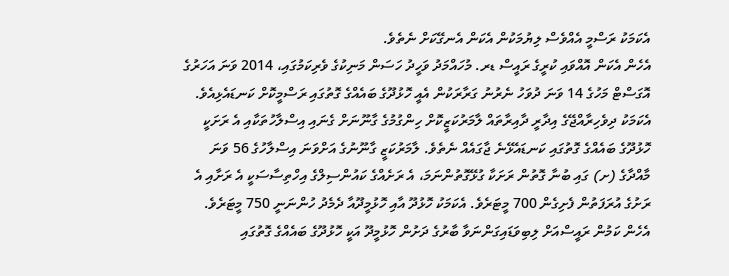އެކަމަކު ރަސްމީ އެއްވެސް ލިޔުމަކުން އެކަން އެނގޭކަށް ނެތެވެ.
އެހެން އެކަން އޮއްވައި ކުރީގެ ރައީސް ޑރ. މުހައްމަދު ވަހީދު ހަސަން މަނިކުގެ ވެރިކަމުގައި، 2014 ވަނަ އަހަރުގެ އޮގަސްޓް މަހުގެ 14 ވަނަ ދުވަހު ނެރުނު ގަރާރަކުން އެއީ ހޮޅުދޫގެ ބައެއްގެ ގޮތުގައި ރަސްމީކޮށް ކަނޑައެޅިއެވެ. އެކަމަކު ދިވެހިރާއްޖޭގެ އިދާރީ ދާއިރާތައް ލާމަރުކަޒީކޮށް ހިންގުމުގެ ގާނޫނަށް ގެނައި އިސްލާހުތަކާއި އެ ރަށަކީ ހޮޅުދޫގެ ބައެއްގެ ގޮތުގައި ކަނޑައެޅޭނެ ޖާގައެއް ނެތެވެ. ލާމަރުކަޒީ ގާނޫނުގެ އަށްވަނަ އިސްލާހުގެ 56 ވަނަ މާއްދާގެ (ށ) ގައި ބުނާ ގޮތުން ރަށަކާ ގުޅޭގޮތުންނަމަ، އެ ރަށެއްގެ ކައުންސިލްގެ އިހްތިސާސަކީ އެ ރަށާއި އެ ރަށުގެ އުރަފަތުން ފެށިގެން 700 މީޓަރެވެ. އެކަމަކު ހޮޅުދޫ އާއި ހޮޅުމީދޫއާ ދެމެދު ހުންނަނީ 750 މީޓަރެވެ.
އެހެން ކަމުން ރައީސްއަށް ލިބިވަޑައިގަންނަވާ ބާރުގެ ދަށުން ހޮޅުމީދޫ އަކީ ހޮޅުދޫގެ ބައެއްގެ ގޮތުގައި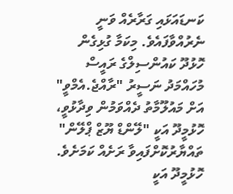ކަނޑައަޅައި ގަރާރެއް ވަނީ ނެރުއްވާފައެވެ. މިކަމާ ގުޅިގެން ހޮޅުދޫ ކައުންސިލްގެ ރައީސް މުހައްމަދު ނަސީރު "ރާއްޖެ.އެމްވީ" އަށް މައުލޫމާތު ދެއްވަމުން ވިދާޅުވީ، ހޮޅުމީދޫ އަކީ "ލޭންޑް ޔޫޒް ޕްލޭން" ތައްޔާރުކޮށްފައިވާ ރަށެއް ކަމަށެވެ.
ހޮޅުމީދޫ އަކީ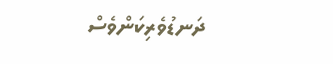ދަނޑުވެރިކަންވެސް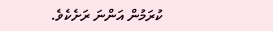ކުރަމުން އަންނަ ރަށެކެވެ.